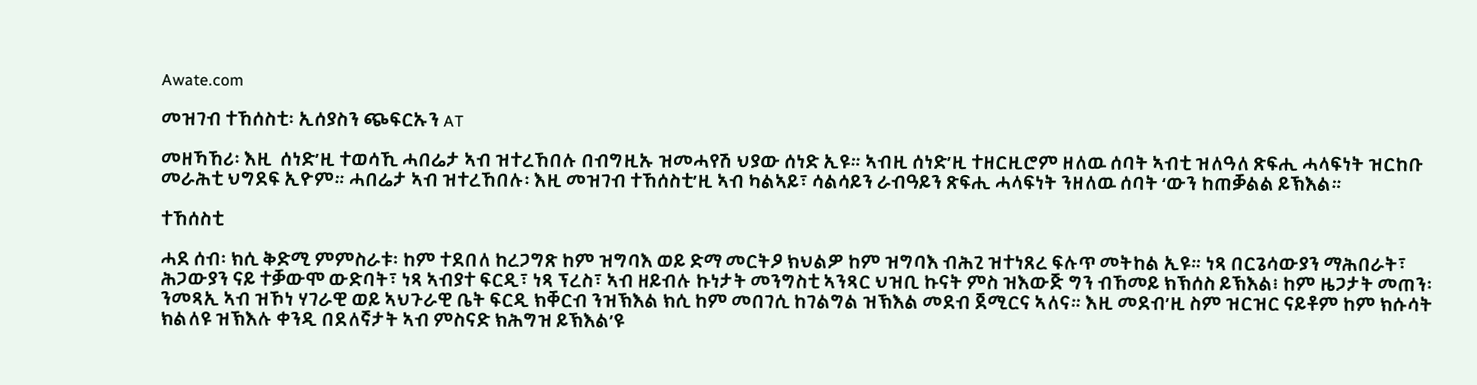Awate.com

መዝገብ ተኸሰስቲ፡ ኢሰያስን ጭፍርኡን AT

መዘኻኸሪ፡ እዚ  ሰነድ’ዚ ተወሳኺ ሓበሬታ ኣብ ዝተረኸበሉ በብግዚኡ ዝመሓየሽ ህያው ሰነድ ኢዩ። ኣብዚ ሰነድ’ዚ ተዘርዚሮም ዘለዉ ሰባት ኣብቲ ዝለዓለ ጽፍሒ ሓላፍነት ዝርከቡ መራሕቲ ህግደፍ ኢዮም። ሓበሬታ ኣብ ዝተረኸበሉ፡ እዚ መዝገብ ተኸሰስቲ’ዚ ኣብ ካልኣይ፣ ሳልሳይን ራብዓይን ጽፍሒ ሓላፍነት ንዘለዉ ሰባት ‘ውን ከጠቓልል ይኽእል።

ተኸሰስቲ

ሓደ ሰብ፡ ክሲ ቅድሚ ምምስራቱ፡ ከም ተደበለ ከረጋግጽ ከም ዝግባእ ወይ ድማ መርትዖ ክህልዎ ከም ዝግባእ ብሕጊ ዝተነጸረ ፍሉጥ መትከል ኢዩ። ነጻ በርጌሳውያን ማሕበራት፣ ሕጋውያን ናይ ተቓውሞ ውድባት፣ ነጻ ኣብያተ ፍርዲ፣ ነጻ ፕረስ፣ ኣብ ዘይብሉ ኩነታት መንግስቲ ኣንጻር ህዝቢ ኩናት ምስ ዝእውጅ ግን ብኸመይ ክኽሰስ ይኽእል፧ ከም ዜጋታት መጠን፡ ንመጻኢ ኣብ ዝኾነ ሃገራዊ ወይ ኣህጉራዊ ቤት ፍርዲ ክቐርብ ንዝኽእል ክሲ ከም መበገሲ ከገልግል ዝኽእል መደብ ጀሚርና ኣለና። እዚ መደብ’ዚ ስም ዝርዝር ናይቶም ከም ክሱሳት ክልለዩ ዝኽእሉ ቀንዲ በደለኛታት ኣብ ምስናድ ክሕግዝ ይኽእል’ዩ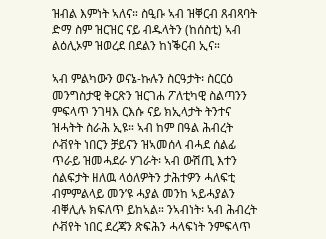ዝብል እምነት ኣለና። ስዒቡ ኣብ ዝቐርብ ጸብጻባት ድማ ስም ዝርዝር ናይ ብዱላትን (ከሰስቲ) ኣብ ልዕሊኦም ዝወረደ በደልን ከነቕርብ ኢና።

ኣብ ምልካውን ወናኔ-ኩሉን ስርዓታት፡ ስርርዕ መንግስታዊ ቅርጽን ዝርገሐ ፖለቲካዊ ስልጣንን ምፍላጥ ንገዛእ ርእሱ ናይ ክኢላታት ትንተና ዝሓትት ስራሕ ኢዩ። ኣብ ከም በዓል ሕብረት ሶቭየት ነበርን ቻይናን ዝኣመሰላ ብሓደ ሰልፊ ጥራይ ዝመሓደራ ሃገራት፡ ኣብ ውሽጢ እተን ሰልፍታት ዘለዉ ላዕለዎትን ታሕተዎን ሓለፍቲ ብምምልላይ መን’ዩ ሓያል መንከ ኣይሓያልን ብቐሊሉ ክፍለጥ ይከኣል። ንኣብነት፡ ኣብ ሕብረት ሶቭየት ነበር ደረጃን ጽፍሕን ሓላፍነት ንምፍላጥ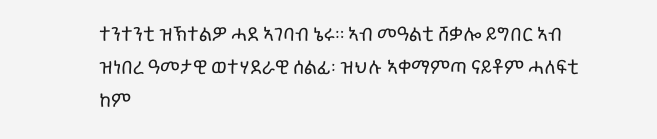ተንተንቲ ዝኽተልዎ ሓደ ኣገባብ ኔሩ። ኣብ መዓልቲ ሸቃሎ ይግበር ኣብ ዝነበረ ዓመታዊ ወተሃደራዊ ሰልፊ፡ ዝህሉ ኣቀማምጣ ናይቶም ሓለፍቲ ከም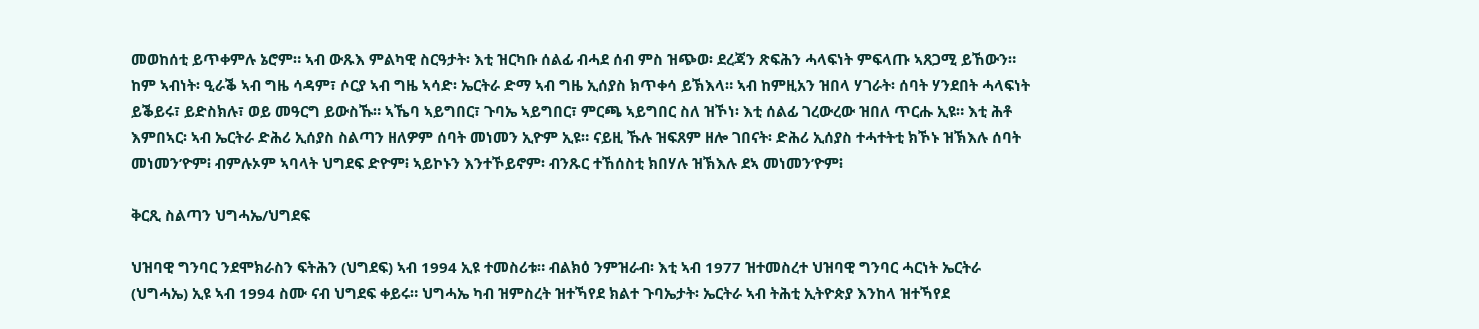መወከሰቲ ይጥቀምሉ ኔሮም። ኣብ ውጹእ ምልካዊ ስርዓታት፡ እቲ ዝርካቡ ሰልፊ ብሓደ ሰብ ምስ ዝጭወ፡ ደረጃን ጽፍሕን ሓላፍነት ምፍላጡ ኣጸጋሚ ይኸውን። ከም ኣብነት፡ ዒራቕ ኣብ ግዜ ሳዳም፣ ሶርያ ኣብ ግዜ ኣሳድ፡ ኤርትራ ድማ ኣብ ግዜ ኢሰያስ ክጥቀሳ ይኽእላ። ኣብ ከምዚአን ዝበላ ሃገራት፡ ሰባት ሃንደበት ሓላፍነት ይቕይሩ፣ ይድስክሉ፣ ወይ መዓርግ ይውስኹ። ኣኼባ ኣይግበር፣ ጉባኤ ኣይግበር፣ ምርጫ ኣይግበር ስለ ዝኾነ፡ እቲ ሰልፊ ገረውረው ዝበለ ጥርሑ ኢዩ። እቲ ሕቶ እምበኣር፡ ኣብ ኤርትራ ድሕሪ ኢሰያስ ስልጣን ዘለዎም ሰባት መነመን ኢዮም ኢዩ። ናይዚ ኹሉ ዝፍጸም ዘሎ ገበናት፡ ድሕሪ ኢሰያስ ተሓተትቲ ክኾኑ ዝኽእሉ ሰባት መነመን’ዮም፧ ብምሉኦም ኣባላት ህግደፍ ድዮም፧ ኣይኮኑን እንተኾይኖም፡ ብንጹር ተኸሰስቲ ክበሃሉ ዝኽእሉ ደኣ መነመን’ዮም፧

ቅርጺ ስልጣን ህግሓኤ/ህግደፍ

ህዝባዊ ግንባር ንደሞክራስን ፍትሕን (ህግደፍ) ኣብ 1994 ኢዩ ተመስሪቱ። ብልክዕ ንምዝራብ፡ እቲ ኣብ 1977 ዝተመስረተ ህዝባዊ ግንባር ሓርነት ኤርትራ (ህግሓኤ) ኢዩ ኣብ 1994 ስሙ ናብ ህግደፍ ቀይሩ። ህግሓኤ ካብ ዝምስረት ዝተኻየደ ክልተ ጉባኤታት፡ ኤርትራ ኣብ ትሕቲ ኢትዮጵያ እንከላ ዝተኻየደ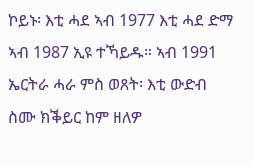ኮይኑ፡ እቲ ሓደ ኣብ 1977 እቲ ሓደ ድማ ኣብ 1987 ኢዩ ተኻይዱ። ኣብ 1991 ኤርትራ ሓራ ምስ ወጸት፡ እቲ ውድብ ስሙ ክቕይር ከም ዘለዎ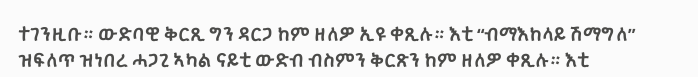ተገንዚቡ። ውድባዊ ቅርጺ ግን ዳርጋ ከም ዘለዎ ኢዩ ቀጺሉ። እቲ “ብማእከላይ ሽማግለ” ዝፍለጥ ዝነበረ ሓጋጊ ኣካል ናይቲ ውድብ ብስምን ቅርጽን ከም ዘለዎ ቀጺሉ። እቲ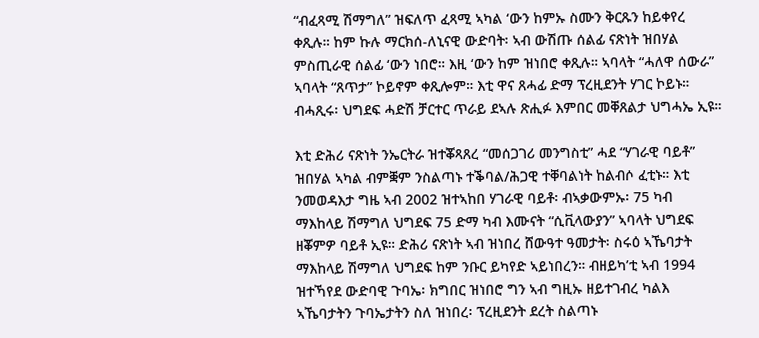“ብፈጻሚ ሽማግለ” ዝፍለጥ ፈጻሚ ኣካል ‘ውን ከምኡ ስሙን ቅርጹን ከይቀየረ ቀጺሉ። ከም ኩሉ ማርክሰ-ለኒናዊ ውድባት፡ ኣብ ውሽጡ ሰልፊ ናጽነት ዝበሃል ምስጢራዊ ሰልፊ ‘ውን ነበሮ። እዚ ‘ውን ከም ዝነበሮ ቀጺሉ። ኣባላት “ሓለዋ ሰውራ”  ኣባላት “ጸጥታ” ኮይኖም ቀጺሎም። እቲ ዋና ጸሓፊ ድማ ፕረዚደንት ሃገር ኮይኑ። ብሓጺሩ፡ ህግደፍ ሓድሽ ቻርተር ጥራይ ደኣሉ ጽሒፉ እምበር መቐጸልታ ህግሓኤ ኢዩ።

እቲ ድሕሪ ናጽነት ንኤርትራ ዝተቖጻጸረ “መሰጋገሪ መንግስቲ” ሓደ “ሃገራዊ ባይቶ” ዝበሃል ኣካል ብምቛም ንስልጣኑ ተቕባል/ሕጋዊ ተቐባልነት ከልብሶ ፈቲኑ። እቲ ንመወዳእታ ግዜ ኣብ 2002 ዝተኣከበ ሃገራዊ ባይቶ፡ ብኣቃውምኡ፡ 75 ካብ ማእከላይ ሽማግለ ህግደፍ 75 ድማ ካብ እሙናት “ሲቪላውያን” ኣባላት ህግደፍ ዘቖምዎ ባይቶ ኢዩ። ድሕሪ ናጽነት ኣብ ዝነበረ ሸውዓተ ዓመታት፡ ስሩዕ ኣኼባታት ማእከላይ ሽማግለ ህግደፍ ከም ንቡር ይካየድ ኣይነበረን። ብዘይካ’ቲ ኣብ 1994 ዝተኻየደ ውድባዊ ጉባኤ፡ ክግበር ዝነበሮ ግን ኣብ ግዚኡ ዘይተገብረ ካልእ ኣኼባታትን ጉባኤታትን ስለ ዝነበረ፡ ፕረዚደንት ደረት ስልጣኑ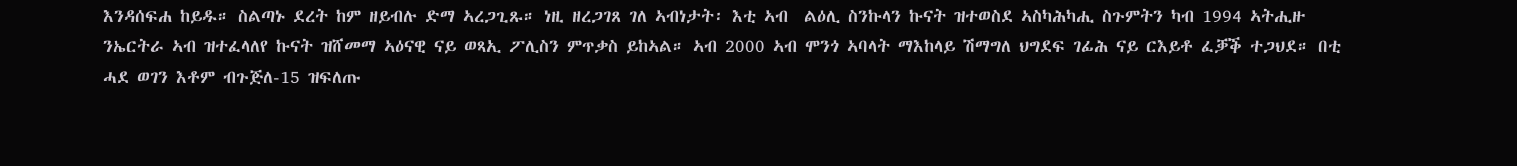እንዳሰፍሐ ከይዱ። ስልጣኑ ደረት ከም ዘይብሉ ድማ ኣረጋጊጹ። ነዚ ዘረጋገጸ ገለ ኣብነታት፡ እቲ ኣብ  ልዕሊ ስንኩላን ኩናት ዝተወስደ ኣስካሕካሒ ስጉምትን ካብ 1994 ኣትሒዙ ንኤርትራ ኣብ ዝተፈላለየ ኩናት ዝሸመማ ኣዕናዊ ናይ ወጻኢ ፖሊስን ምጥቃስ ይከኣል። ኣብ 2000 ኣብ ሞንጎ ኣባላት ማእከላይ ሽማግለ ህግደፍ ገፊሕ ናይ ርእይቶ ፈቓቕ ተጋህደ። በቲ ሓደ ወገን እቶም ብጉጅለ-15 ዝፍለጡ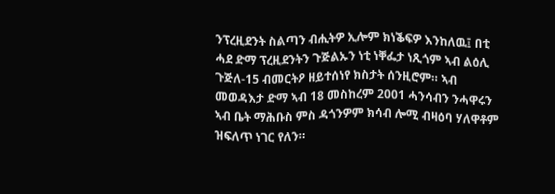ንፕረዚደንት ስልጣን ብሒትዎ ኢሎም ክነቕፍዎ እንከለዉ፤ በቲ ሓደ ድማ ፕረዚደንትን ጉጅልኡን ነቲ ነቐፌታ ነጺጎም ኣብ ልዕሊ ጉጅለ-15 ብመርትዖ ዘይተሰነየ ክስታት ሰንዚሮም። ኣብ መወዳእታ ድማ ኣብ 18 መስከረም 2001 ሓንሳብን ንሓዋሩን ኣብ ቤት ማሕቡስ ምስ ዳጎንዎም ክሳብ ሎሚ ብዛዕባ ሃለዋቶም ዝፍለጥ ነገር የለን።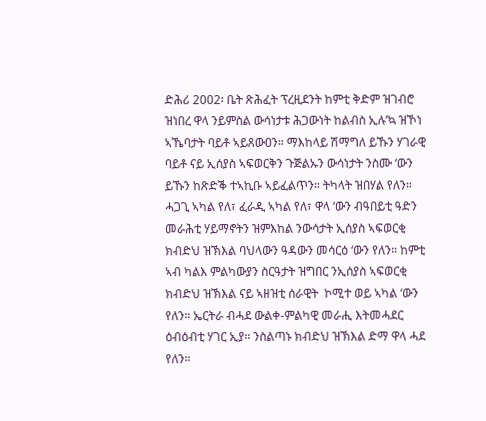ድሕሪ 2002፡ ቤት ጽሕፈት ፕረዚደንት ከምቲ ቅድም ዝገብሮ ዝነበረ ዋላ ንይምስል ውሳነታቱ ሕጋውነት ከልብስ ኢሉ’ኳ ዝኾነ ኣኼባታት ባይቶ ኣይጸውዐን። ማእከላይ ሽማግለ ይኹን ሃገራዊ ባይቶ ናይ ኢሰያስ ኣፍወርቅን ጉጅልኡን ውሳነታት ንስሙ ‘ውን ይኹን ከጽድቕ ተኣኪቡ ኣይፈልጥን። ትካላት ዝበሃል የለን። ሓጋጊ ኣካል የለ፣ ፈራዲ ኣካል የለ፣ ዋላ ‘ውን ብዓበይቲ ዓድን መራሕቲ ሃይማኖትን ዝምእከል ንውሳታት ኢሰያስ ኣፍወርቂ ክብድህ ዝኽእል ባህላውን ዓዳውን መሳርዕ ‘ውን የለን። ከምቲ ኣብ ካልእ ምልካውያን ስርዓታት ዝግበር ንኢሰያስ ኣፍወርቂ ክብድህ ዝኽእል ናይ ኣዘዝቲ ሰራዊት  ኮሚተ ወይ ኣካል ‘ውን የለን። ኤርትራ ብሓደ ውልቀ-ምልካዊ መራሒ እትመሓደር ዕብዕብቲ ሃገር ኢያ። ንስልጣኑ ክብድህ ዝኽእል ድማ ዋላ ሓደ የለን።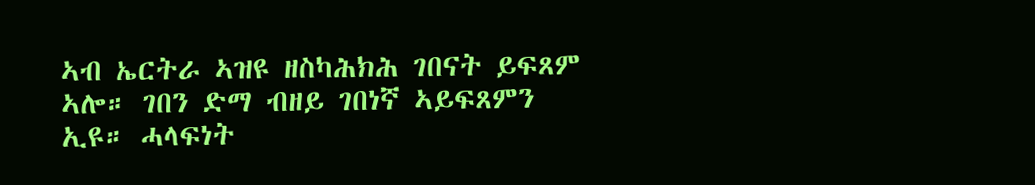ኣብ ኤርትራ ኣዝዩ ዘስካሕክሕ ገበናት ይፍጸም ኣሎ። ገበን ድማ ብዘይ ገበነኛ ኣይፍጸምን ኢዩ። ሓላፍነት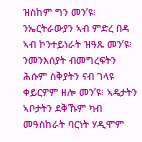ዝስከም ግን መን’ዩ፧ ንኤርትራውያን ኣብ ምድረ በዳ ኣብ ኮንተይነራት ዝዓጹ መን’ዩ፧ ንመንእሰያት ብመግረፍትን ሕሱም ስቅያትን ናብ ገላዩ ቀይርዎም ዘሎ መን’ዩ፧ ኣዴታትን ኣቦታትን ደቅኹም ካብ መዓስከራት ባርነት ሃዲሞም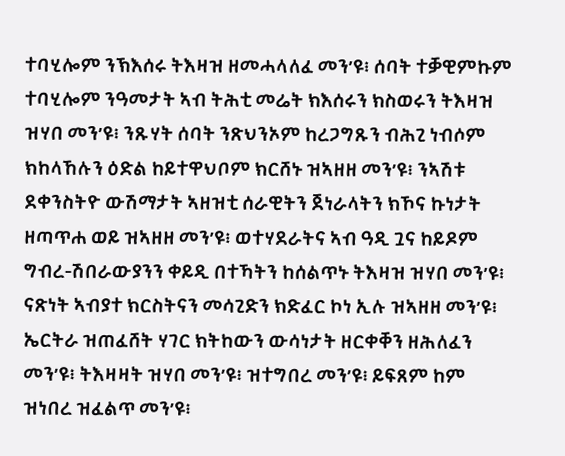ተባሂሎም ንኽእሰሩ ትእዛዝ ዘመሓላለፈ መን’ዩ፧ ሰባት ተቓዊምኩም ተባሂሎም ንዓመታት ኣብ ትሕቲ መሬት ክእሰሩን ክስወሩን ትእዛዝ ዝሃበ መን’ዩ፧ ንጹሃት ሰባት ንጽህንኦም ከረጋግጹን ብሕጊ ነብሶም ክከላኸሉን ዕድል ከይተዋህቦም ክርሸኑ ዝኣዘዘ መን’ዩ፧ ንኣሽቱ ደቀንስትዮ ውሽማታት ኣዘዝቲ ሰራዊትን ጀነራላትን ክኾና ኩነታት ዘጣጥሐ ወይ ዝኣዘዘ መን’ዩ፧ ወተሃደራትና ኣብ ዓዲ ጓና ከይዶም ግብረ-ሽበራውያንን ቀይዲ በተኻትን ከሰልጥኑ ትእዛዝ ዝሃበ መን’ዩ፧ ናጽነት ኣብያተ ክርስትናን መሳጊድን ክድፈር ኮነ ኢሉ ዝኣዘዘ መን’ዩ፧ ኤርትራ ዝጠፈሸት ሃገር ክትከውን ውሳነታት ዘርቀቐን ዘሕለፈን መን’ዩ፧ ትእዛዛት ዝሃበ መን’ዩ፧ ዝተግበረ መን’ዩ፧ ይፍጸም ከም ዝነበረ ዝፈልጥ መን’ዩ፧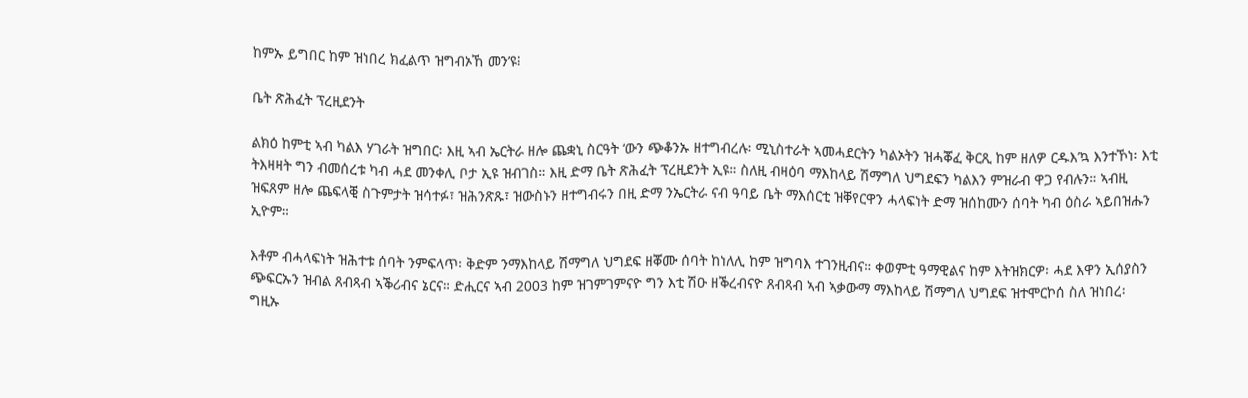ከምኡ ይግበር ከም ዝነበረ ክፈልጥ ዝግብኦኸ መን’ዩ፧

ቤት ጽሕፈት ፕረዚደንት

ልክዕ ከምቲ ኣብ ካልእ ሃገራት ዝግበር፡ እዚ ኣብ ኤርትራ ዘሎ ጨቋኒ ስርዓት ‘ውን ጭቆንኡ ዘተግብረሉ፡ ሚኒስተራት ኣመሓደርትን ካልኦትን ዝሓቖፈ ቅርጺ ከም ዘለዎ ርዱእ’ኳ እንተኾነ፡ እቲ ትእዛዛት ግን ብመሰረቱ ካብ ሓደ መንቀሊ ቦታ ኢዩ ዝብገስ። እዚ ድማ ቤት ጽሕፈት ፕረዚደንት ኢዩ። ስለዚ ብዛዕባ ማእከላይ ሽማግለ ህግደፍን ካልእን ምዝራብ ዋጋ የብሉን። ኣብዚ ዝፍጸም ዘሎ ጨፍላቒ ስጉምታት ዝሳተፉ፣ ዝሕንጽጹ፣ ዝውስኑን ዘተግብሩን በዚ ድማ ንኤርትራ ናብ ዓባይ ቤት ማእሰርቲ ዝቐየርዋን ሓላፍነት ድማ ዝሰከሙን ሰባት ካብ ዕስራ ኣይበዝሑን ኢዮም።

እቶም ብሓላፍነት ዝሕተቱ ሰባት ንምፍላጥ፡ ቅድም ንማእከላይ ሽማግለ ህግደፍ ዘቖሙ ሰባት ከነለሊ ከም ዝግባእ ተገንዚብና። ቀወምቲ ዓማዊልና ከም እትዝክርዎ፡ ሓደ እዋን ኢሰያስን ጭፍርኡን ዝብል ጸብጻብ ኣቕሪብና ኔርና። ድሒርና ኣብ 2003 ከም ዝገምገምናዮ ግን እቲ ሽዑ ዘቕረብናዮ ጸብጻብ ኣብ ኣቃውማ ማእከላይ ሽማግለ ህግደፍ ዝተሞርኮሰ ስለ ዝነበረ፡ ግዚኡ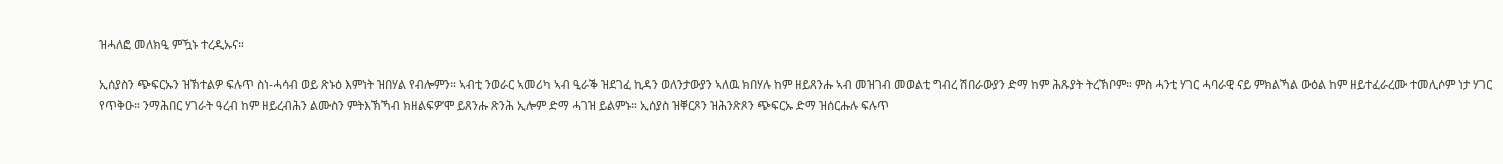ዝሓለፎ መለክዒ ምዃኑ ተረዲኡና።

ኢሰያስን ጭፍርኡን ዝኽተልዎ ፍሉጥ ስነ-ሓሳብ ወይ ጽኑዕ እምነት ዝበሃል የብሎምን። ኣብቲ ንወራር ኣመሪካ ኣብ ዒራቕ ዝደገፈ ኪዳን ወለንታውያን ኣለዉ ክበሃሉ ከም ዘይጸንሑ ኣብ መዝገብ መወልቲ ግብረ ሽበራውያን ድማ ከም ሕጹያት ትረኽቦም። ምስ ሓንቲ ሃገር ሓባራዊ ናይ ምክልኻል ውዕል ከም ዘይተፈራረሙ ተመሊሶም ነታ ሃገር የጥቅዑ። ንማሕበር ሃገራት ዓረብ ከም ዘይረብሕን ልሙስን ምትእኽኻብ ክዘልፍዎ’ሞ ይጸንሑ ጽንሕ ኢሎም ድማ ሓገዝ ይልምኑ። ኢሰያስ ዝቐርጾን ዝሕንጽጾን ጭፍርኡ ድማ ዝሰርሑሉ ፍሉጥ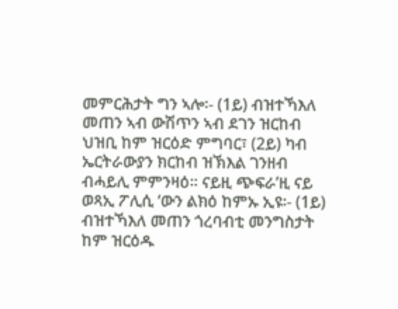መምርሕታት ግን ኣሎ፡- (1ይ) ብዝተኻእለ መጠን ኣብ ውሽጥን ኣብ ደገን ዝርከብ ህዝቢ ከም ዝርዕድ ምግባር፣ (2ይ) ካብ ኤርትራውያን ክርከብ ዝኽእል ገንዘብ ብሓይሊ ምምንዛዕ። ናይዚ ጭፍራ’ዚ ናይ ወጻኢ ፖሊሲ ‘ውን ልክዕ ከምኡ ኢዩ፡- (1ይ) ብዝተኻእለ መጠን ጎረባብቲ መንግስታት ከም ዝርዕዱ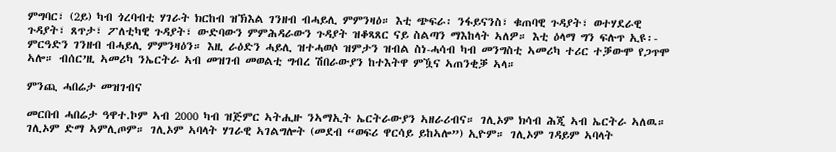ምግባር፣ (2ይ) ካብ ጎረባብቲ ሃገራት ክርከብ ዝኽእል ገንዘብ ብሓይሊ ምምንዛዕ። እቲ ጭፍራ፡ ንፋይናንስ፣ ቁጠባዊ ጉዳያት፣ ወተሃደራዊ ጉዳያት፣ ጸጥታ፣ ፖለቲካዊ ጉዳያት፣ ውድባውን ምምሕዳራውን ጉዳያት ዝቆጻጸር ናይ ስልጣን ማእከላት ኣለዎ። እቲ ዕላማ ግን ፍሉጥ ኢዩ፡- ምርዓድን ገንዘብ ብሓይሊ ምምንዛዕን። እዚ ራዕድን ሓይሊ ዝተሓወሶ ዝምታን ዝብል ስነ-ሓሳብ ካብ መንግስቲ ኣመሪካ ተሪር ተቓውሞ የጋጥሞ ኣሎ። ብሰር’ዚ ኣመሪካ ንኤርትራ ኣብ መዝገብ መወልቲ ግብረ ሽበራውያን ከተእትዋ ምዃና ኣጠንቂቓ ኣላ።

ምንጪ ሓበሬታ መዝገብና

መርበብ ሓበሬታ ዓዋተ.ኮም ኣብ 2000 ካብ ዝጅምር ኣትሒዙ ንኣማኢት ኤርትራውያን ኣዘራሪብና። ገሊኦም ክሳብ ሕጂ ኣብ ኤርትራ ኣለዉ። ገሊኦም ድማ ኣምሊጦም። ገሊኦም ኣባላት ሃገራዊ ኣገልግሎት (መደብ “ወፍሪ ዋርሳይ ይከኣሎ”) ኢዮም። ገሊኦም ገዳይም ኣባላት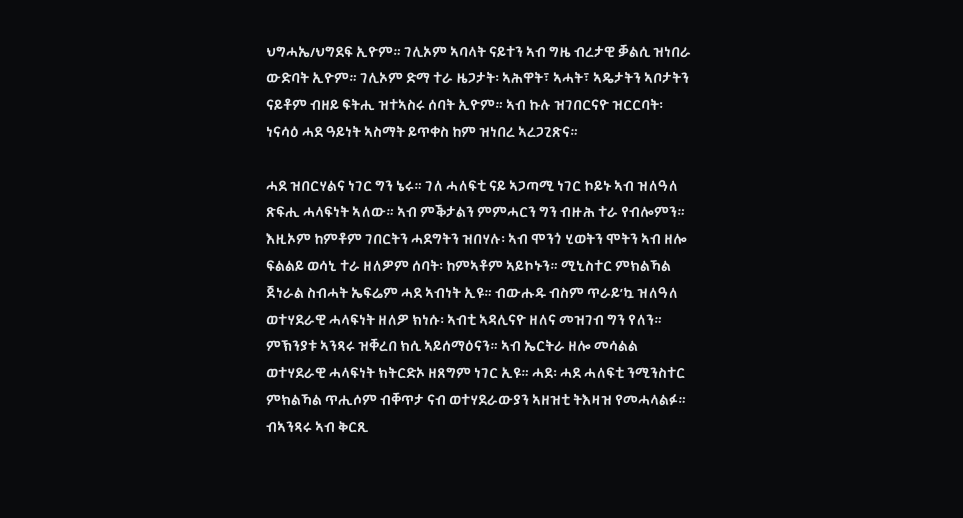ህግሓኤ/ህግደፍ ኢዮም። ገሊኦም ኣባላት ናይተን ኣብ ግዜ ብረታዊ ቓልሲ ዝነበራ ውድባት ኢዮም። ገሊኦም ድማ ተራ ዜጋታት፡ ኣሕዋት፣ ኣሓት፣ ኣዴታትን ኣቦታትን ናይቶም ብዘይ ፍትሒ ዝተኣስሩ ሰባት ኢዮም። ኣብ ኩሉ ዝገበርናዮ ዝርርባት፡ ነናሳዕ ሓደ ዓይነት ኣስማት ይጥቀስ ከም ዝነበረ ኣረጋጊጽና።

ሓደ ዝበርሃልና ነገር ግን ኔሩ። ገለ ሓለፍቲ ናይ ኣጋጣሚ ነገር ኮይኑ ኣብ ዝለዓለ ጽፍሒ ሓላፍነት ኣለው። ኣብ ምቕታልን ምምሓርን ግን ብዙሕ ተራ የብሎምን። እዚኦም ከምቶም ገበርትን ሓደግትን ዝበሃሉ፡ ኣብ ሞንጎ ሂወትን ሞትን ኣብ ዘሎ ፍልልይ ወሳኒ ተራ ዘለዎም ሰባት፡ ከምኣቶም ኣይኮኑን። ሚኒስተር ምክልኻል ጀነራል ስብሓት ኤፍሬም ሓደ ኣብነት ኢዩ። ብውሑዱ ብስም ጥራይ’ኳ ዝለዓለ ወተሃደራዊ ሓላፍነት ዘለዎ ክነሱ፡ ኣብቲ ኣዳሊናዮ ዘለና መዝገብ ግን የለን። ምኽንያቱ ኣንጻሩ ዝቐረበ ክሲ ኣይሰማዕናን። ኣብ ኤርትራ ዘሎ መሳልል ወተሃደራዊ ሓላፍነት ክትርድኦ ዘጸግም ነገር ኢዩ። ሓደ፡ ሓደ ሓለፍቲ ንሚንስተር ምክልኻል ጥሒሶም ብቐጥታ ናብ ወተሃደራውያን ኣዘዝቲ ትእዛዝ የመሓላልፉ። ብኣንጻሩ ኣብ ቅርጺ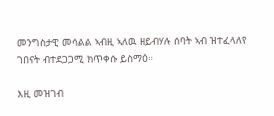መንግስታዊ መሳልል ኣብዚ ኣለዉ ዘይብሃሉ ሰባት ኣብ ዝተፈላለየ ገበናት ብተደጋጋሚ ክጥቀሱ ይስማዕ።

እዚ መዝገብ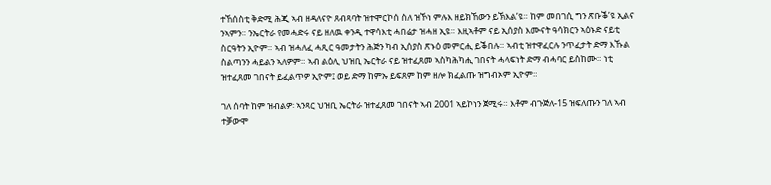ተኸሰስቲ ቅድሚ ሕጂ ኣብ ዘዳለናዮ ጸብጻባት ዝተሞርኮሰ ስለ ዝኾነ ምሉእ ዘይክኸውን ይኽእል’ዩ። ከም መበገሲ ግን ጽቡቕ’ዩ ኢልና ንኣምን። ንኤርትራ የመሓድሩ ናይ ዘለዉ ቀንዲ ተዋሳእቲ ሓበሬታ ዝሓዘ ኢዩ። እዚኣቶም ናይ ኢሰያስ እሙናት ዓሳክርን ኣዕኑድ ናይቲ ስርዓትን ኢዮም። ኣብ ዝሓለፈ ሓጺር ዓመታትን ሕጅን ካብ ኢሰያስ ጽኑዕ መምርሒ ይቕበሉ። ኣብቲ ዝተዋፈርሉ ንጥፈታት ድማ እኹል ስልጣንን ሓይልን ኣለዎም። ኣብ ልዕሊ ህዝቢ ኤርትራ ናይ ዝተፈጸመ ኣስካሕካሒ ገበናት ሓላፍነት ድማ ብሓባር ይስከሙ። ነቲ ዝተፈጸመ ገበናት ይፈልጥዎ ኢዮም፤ ወይ ድማ ከምኡ ይፍጸም ከም ዘሎ ክፈልጡ ዝግብኦም ኢዮም።

ገለ ሰባት ከም ዝብልዎ፡ ኣንጻር ህዝቢ ኤርትራ ዝተፈጸመ ገበናት ኣብ 2001 ኣይኮነን ጀሚሩ። እቶም ብጉጅለ-15 ዝፍለጡን ገለ ኣብ ተቓውሞ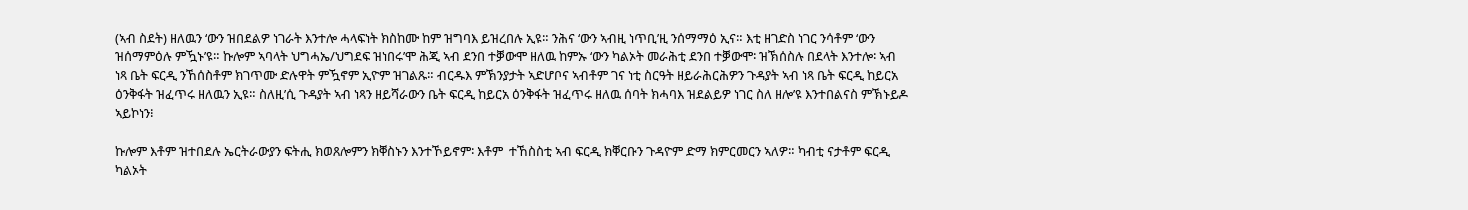(ኣብ ስደት) ዘለዉን ‘ውን ዝበደልዎ ነገራት እንተሎ ሓላፍነት ክስከሙ ከም ዝግባእ ይዝረበሉ ኢዩ። ንሕና ‘ውን ኣብዚ ነጥቢ’ዚ ንሰማማዕ ኢና። እቲ ዘገድስ ነገር ንሳቶም ‘ውን ዝሰማምዕሉ ምዃኑ’ዩ። ኩሎም ኣባላት ህግሓኤ/ህግደፍ ዝነበሩ’ሞ ሕጂ ኣብ ደንበ ተቓውሞ ዘለዉ ከምኡ ‘ውን ካልኦት መራሕቲ ደንበ ተቓውሞ፡ ዝኽሰስሉ በደላት እንተሎ፡ ኣብ ነጻ ቤት ፍርዲ ንኸሰስቶም ክገጥሙ ድሉዋት ምዃኖም ኢዮም ዝገልጹ። ብርዱእ ምኽንያታት ኣድሆቦና ኣብቶም ገና ነቲ ስርዓት ዘይራሕርሕዎን ጉዳያት ኣብ ነጻ ቤት ፍርዲ ከይርአ ዕንቅፋት ዝፈጥሩ ዘለዉን ኢዩ። ስለዚ’ሲ ጉዳያት ኣብ ነጻን ዘይሻራውን ቤት ፍርዲ ከይርአ ዕንቅፋት ዝፈጥሩ ዘለዉ ሰባት ክሓባእ ዝደልይዎ ነገር ስለ ዘሎ’ዩ እንተበልናስ ምኽኑይዶ ኣይኮነን፧

ኩሎም እቶም ዝተበደሉ ኤርትራውያን ፍትሒ ክወጸሎምን ክቐስኑን እንተኾይኖም፡ እቶም  ተኸስስቲ ኣብ ፍርዲ ክቐርቡን ጉዳዮም ድማ ክምርመርን ኣለዎ። ካብቲ ናታቶም ፍርዲ ካልኦት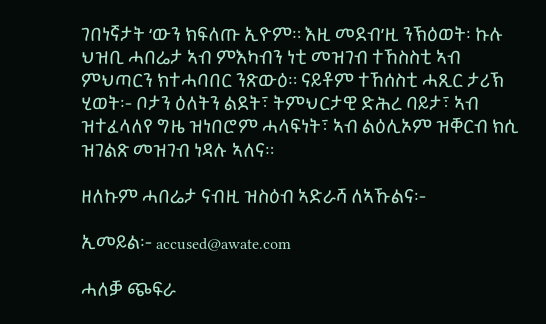ገበነኛታት ‘ውን ክፍለጡ ኢዮም። እዚ መደብ’ዚ ንኽዕወት፡ ኩሉ ህዝቢ ሓበሬታ ኣብ ምእካብን ነቲ መዝገብ ተኸስስቲ ኣብ ምህጣርን ክተሓባበር ንጽውዕ። ናይቶም ተኸሰስቲ ሓጺር ታሪኽ ሂወት፡- ቦታን ዕለትን ልደት፣ ትምህርታዊ ድሕረ ባይታ፣ ኣብ ዝተፈላለየ ግዜ ዝነበሮም ሓላፍነት፣ ኣብ ልዕሊኦም ዝቐርብ ክሲ ዝገልጽ መዝገብ ነዳሉ ኣለና።

ዘለኩም ሓበሬታ ናብዚ ዝስዕብ ኣድራሻ ለኣኹልና፡-

ኢመይል፡- accused@awate.com

ሓለቓ ጭፍራ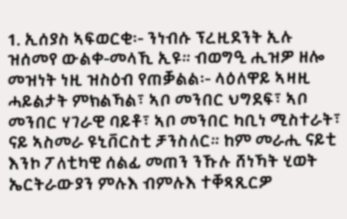1. ኢሰያስ ኣፍወርቂ፡- ንነብሱ ፕረዚደንት ኢሉ ዝሰመየ ውልቀ-መላኺ ኢዩ። ብወግዒ ሒዝዎ ዘሎ መዝነት ነዚ ዝስዕብ የጠቓልል፡- ላዕለዋይ ኣዛዚ ሓይልታት ምክልኻል፣ ኣቦ መንበር ህግደፍ፣ ኣቦ መንበር ሃገራዊ ባይቶ፣ ኣቦ መንበር ካቢነ ሚስተራት፣ ናይ ኣስመራ ዩኒቨርስቲ ቻንስለር። ከም መራሒ ናይቲ እንኮ ፖለቲካዊ ሰልፊ መጠን ንኹሉ ሸነኻት ሂወት ኤርትራውያን ምሉእ ብምሉእ ተቐጻጺርዎ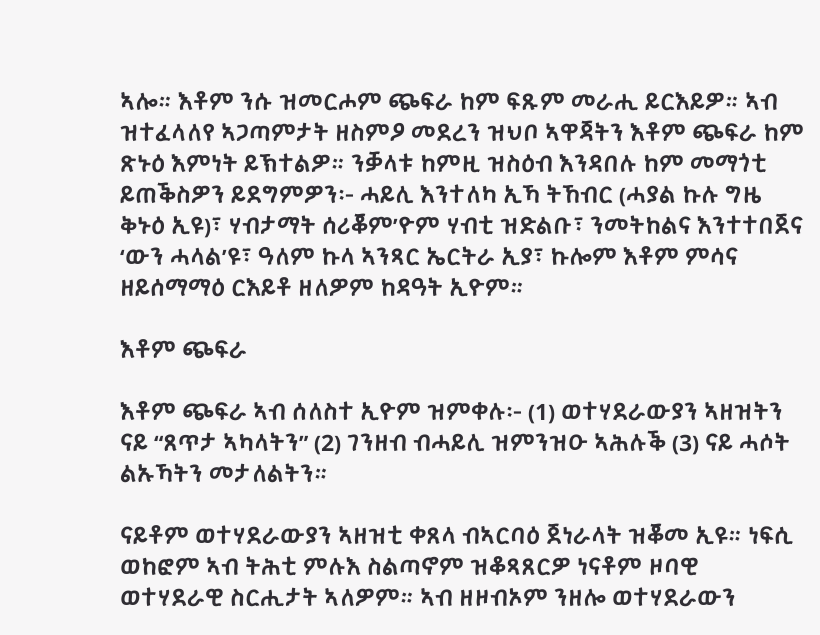ኣሎ። እቶም ንሱ ዝመርሖም ጭፍራ ከም ፍጹም መራሒ ይርእይዎ። ኣብ ዝተፈላለየ ኣጋጣምታት ዘስምዖ መደረን ዝህቦ ኣዋጃትን እቶም ጭፍራ ከም ጽኑዕ እምነት ይኽተልዎ። ንቓላቱ ከምዚ ዝስዕብ እንዳበሉ ከም መማጎቲ ይጠቕስዎን ይደግምዎን፡- ሓይሊ እንተለካ ኢኻ ትኸብር (ሓያል ኩሉ ግዜ ቅኑዕ ኢዩ)፣ ሃብታማት ሰሪቖም’ዮም ሃብቲ ዝድልቡ፣ ንመትከልና እንተተበጀና ‘ውን ሓላል’ዩ፣ ዓለም ኩላ ኣንጻር ኤርትራ ኢያ፣ ኩሎም እቶም ምሳና ዘይሰማማዕ ርእይቶ ዘለዎም ከዳዓት ኢዮም።

እቶም ጭፍራ

እቶም ጭፍራ ኣብ ሰለስተ ኢዮም ዝምቀሉ፡- (1) ወተሃደራውያን ኣዘዝትን ናይ “ጸጥታ ኣካላትን” (2) ገንዘብ ብሓይሊ ዝምንዝዑ ኣሕሉቕ (3) ናይ ሓሶት ልኡኻትን መታለልትን።

ናይቶም ወተሃደራውያን ኣዘዝቲ ቀጸላ ብኣርባዕ ጀነራላት ዝቖመ ኢዩ። ነፍሲ ወከፎም ኣብ ትሕቲ ምሉእ ስልጣኖም ዝቆጻጸርዎ ነናቶም ዞባዊ ወተሃደራዊ ስርሒታት ኣለዎም። ኣብ ዘዞብኦም ንዘሎ ወተሃደራውን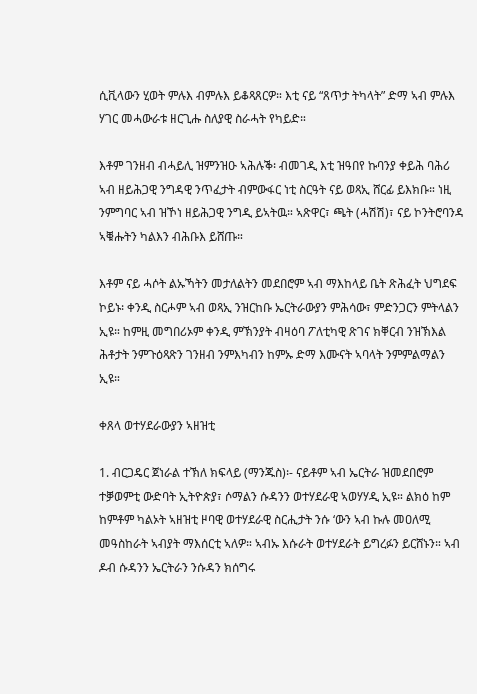ሲቪላውን ሂወት ምሉእ ብምሉእ ይቆጻጸርዎ። እቲ ናይ “ጸጥታ ትካላት” ድማ ኣብ ምሉእ ሃገር መሓውራቱ ዘርጊሑ ስለያዊ ስራሓት የካይድ።

እቶም ገንዘብ ብሓይሊ ዝምንዝዑ ኣሕሉቕ፡ ብመገዲ እቲ ዝዓበየ ኩባንያ ቀይሕ ባሕሪ ኣብ ዘይሕጋዊ ንግዳዊ ንጥፈታት ብምውፋር ነቲ ስርዓት ናይ ወጻኢ ሸርፊ ይእክቡ። ነዚ ንምግባር ኣብ ዝኾነ ዘይሕጋዊ ንግዲ ይኣትዉ። ኣጽዋር፣ ጫት (ሓሽሽ)፣ ናይ ኮንትሮባንዳ ኣቑሑትን ካልእን ብሕቡእ ይሸጡ።

እቶም ናይ ሓሶት ልኡኻትን መታለልትን መደበሮም ኣብ ማእከላይ ቤት ጽሕፈት ህግደፍ ኮይኑ፡ ቀንዲ ስርሖም ኣብ ወጻኢ ንዝርከቡ ኤርትራውያን ምሕሳው፣ ምድንጋርን ምትላልን ኢዩ። ከምዚ መግበሪኦም ቀንዲ ምኽንያት ብዛዕባ ፖለቲካዊ ጽገና ክቐርብ ንዝኽእል ሕቶታት ንምጉዕጻጽን ገንዘብ ንምእካብን ከምኡ ድማ እሙናት ኣባላት ንምምልማልን ኢዩ።

ቀጸላ ወተሃደራውያን ኣዘዝቲ

1. ብርጋዴር ጀነራል ተኽለ ክፍላይ (ማንጁስ)፡- ናይቶም ኣብ ኤርትራ ዝመደበሮም ተቓወምቲ ውድባት ኢትዮጵያ፣ ሶማልን ሱዳንን ወተሃደራዊ ኣወሃሃዲ ኢዩ። ልክዕ ከም ከምቶም ካልኦት ኣዘዝቲ ዞባዊ ወተሃደራዊ ስርሒታት ንሱ ‘ውን ኣብ ኩሉ መዐለሚ መዓስከራት ኣብያት ማእሰርቲ ኣለዎ። ኣብኡ እሱራት ወተሃደራት ይግረፉን ይርሸኑን። ኣብ ዶብ ሱዳንን ኤርትራን ንሱዳን ክሰግሩ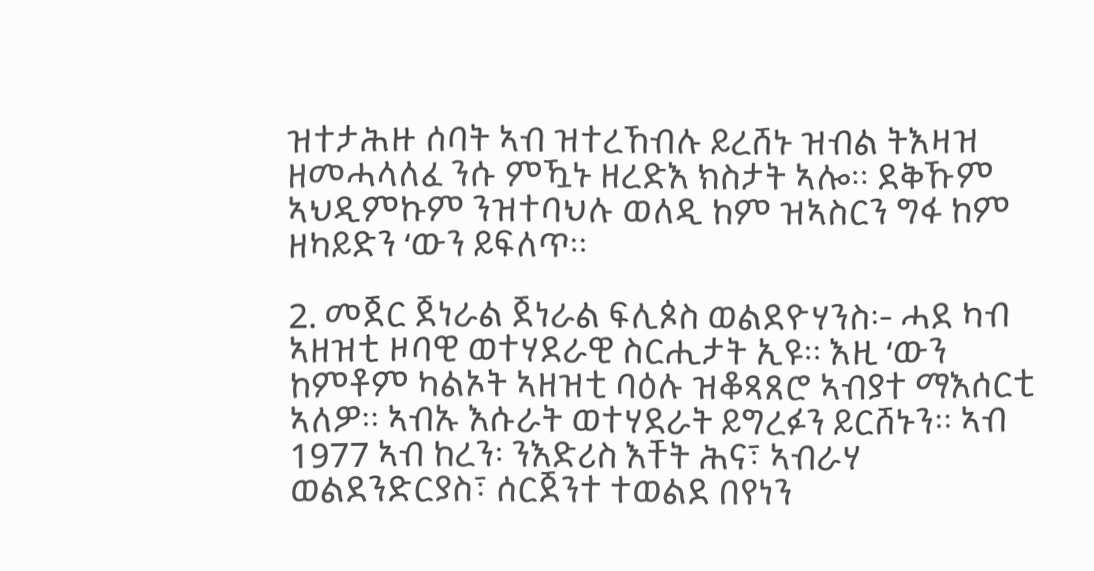ዝተታሕዙ ሰባት ኣብ ዝተረኸብሉ ይረሸኑ ዝብል ትእዛዝ ዘመሓላለፈ ንሱ ምዃኑ ዘረድእ ክስታት ኣሎ። ደቅኹም ኣህዲምኩም ንዝተባህሉ ወለዲ ከም ዝኣስርን ግፋ ከም ዘካይድን ‘ውን ይፍለጥ።

2. መጀር ጀነራል ጀነራል ፍሊጶስ ወልደዮሃንስ፡- ሓደ ካብ ኣዘዝቲ ዞባዊ ወተሃደራዊ ስርሒታት ኢዩ። እዚ ‘ውን ከምቶም ካልኦት ኣዘዝቲ ባዕሉ ዝቆጻጸሮ ኣብያተ ማእሰርቲ ኣለዎ። ኣብኡ እሱራት ወተሃደራት ይግረፉን ይርሸኑን። ኣብ 1977 ኣብ ከረን፡ ንእድሪስ እቸት ሕና፣ ኣብራሃ ወልደንድርያስ፣ ሰርጀንተ ተወልደ በየነን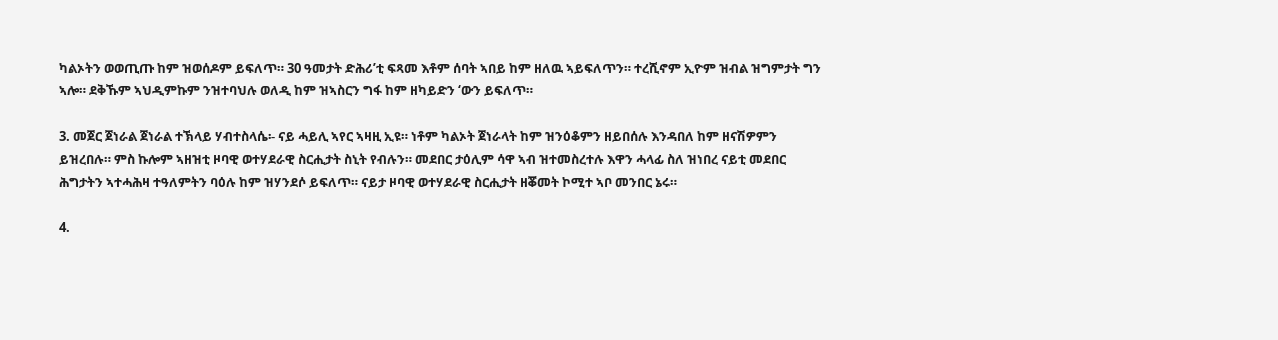ካልኦትን ወወጢጡ ከም ዝወሰዶም ይፍለጥ። 30 ዓመታት ድሕሪ’ቲ ፍጻመ እቶም ሰባት ኣበይ ከም ዘለዉ ኣይፍለጥን። ተረሺኖም ኢዮም ዝብል ዝግምታት ግን ኣሎ። ደቅኹም ኣህዲምኩም ንዝተባህሉ ወለዲ ከም ዝኣስርን ግፋ ከም ዘካይድን ‘ውን ይፍለጥ።

3. መጀር ጀነራል ጀነራል ተኽላይ ሃብተስላሴ፡- ናይ ሓይሊ ኣየር ኣዛዚ ኢዩ። ነቶም ካልኦት ጀነራላት ከም ዝንዕቆምን ዘይበሰሉ እንዳበለ ከም ዘናሽዎምን ይዝረበሉ። ምስ ኩሎም ኣዘዝቲ ዞባዊ ወተሃደራዊ ስርሒታት ስኒት የብሉን። መደበር ታዕሊም ሳዋ ኣብ ዝተመስረተሉ እዋን ሓላፊ ስለ ዝነበረ ናይቲ መደበር ሕግታትን ኣተሓሕዛ ተዓለምትን ባዕሉ ከም ዝሃንደሶ ይፍለጥ። ናይታ ዞባዊ ወተሃደራዊ ስርሒታት ዘቖመት ኮሚተ ኣቦ መንበር ኔሩ።

4.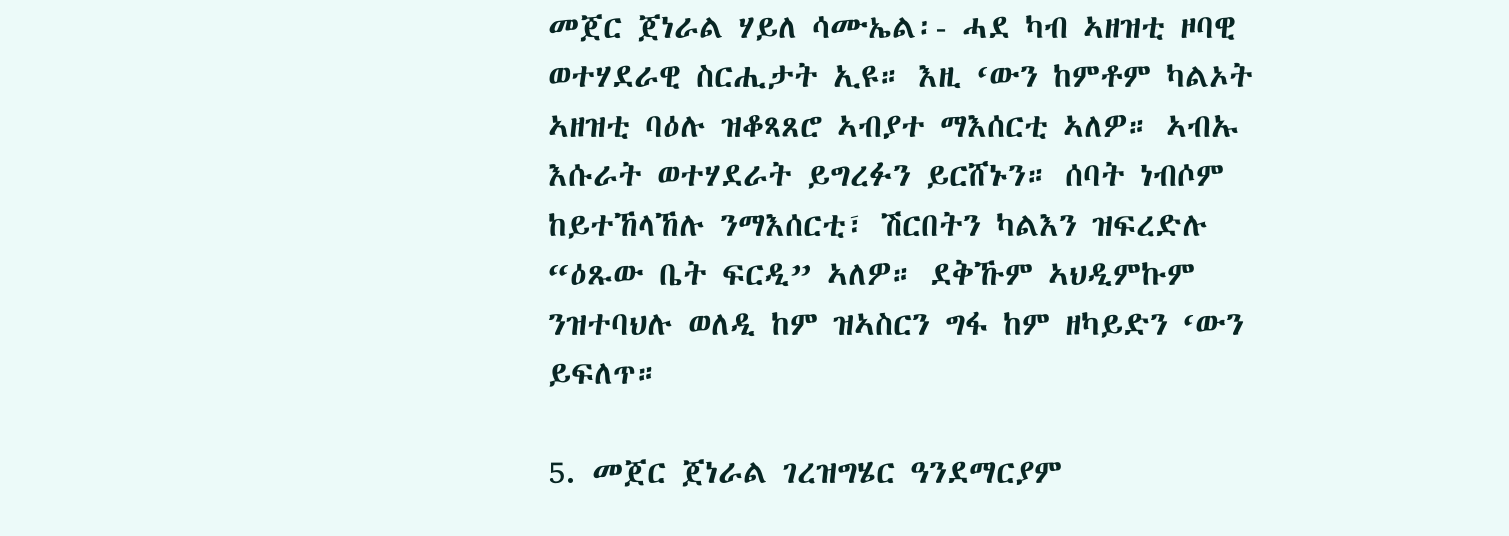መጀር ጀነራል ሃይለ ሳሙኤል፡- ሓደ ካብ ኣዘዝቲ ዞባዊ ወተሃደራዊ ስርሒታት ኢዩ። እዚ ‘ውን ከምቶም ካልኦት ኣዘዝቲ ባዕሉ ዝቆጻጸሮ ኣብያተ ማእሰርቲ ኣለዎ። ኣብኡ እሱራት ወተሃደራት ይግረፉን ይርሸኑን። ሰባት ነብሶም ከይተኸላኸሉ ንማእሰርቲ፣ ሽርበትን ካልእን ዝፍረድሉ “ዕጹው ቤት ፍርዲ” ኣለዎ። ደቅኹም ኣህዲምኩም ንዝተባህሉ ወለዲ ከም ዝኣስርን ግፋ ከም ዘካይድን ‘ውን ይፍለጥ።

5. መጀር ጀነራል ገረዝግሄር ዓንደማርያም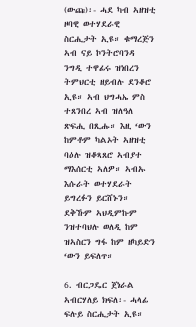(ውጩ)፡- ሓደ ካብ ኣዘዝቲ ዞባዊ ወተሃደራዊ ስርሒታት ኢዩ። ቁማረጅን ኣብ ናይ ኮንትሮባንዳ ንግዲ ተዋፊሩ ዝነበረን ትምህርቲ ዘይብሉ ደንቆሮ ኢዩ። ኣብ ህግሓኤ ምስ ተጸንበረ ኣብ ዝለዓለ ጽፍሒ በጺሑ። እዚ ‘ውን ከምቶም ካልኦት ኣዘዝቲ ባዕሉ ዝቆጻጸሮ ኣብያተ ማእሰርቲ ኣለዎ። ኣብኡ እሱራት ወተሃደራት ይግረፉን ይርሸኑን። ደቅኹም ኣህዲምኩም ንዝተባህሉ ወለዲ ከም ዝኣስርን ግፋ ከም ዘካይድን ‘ውን ይፍለጥ።

6. ብርጋዴር ጀነራል ኣብርሃለይ ክፍለ፡- ሓላፊ ፍሉይ ስርሒታት ኢዩ።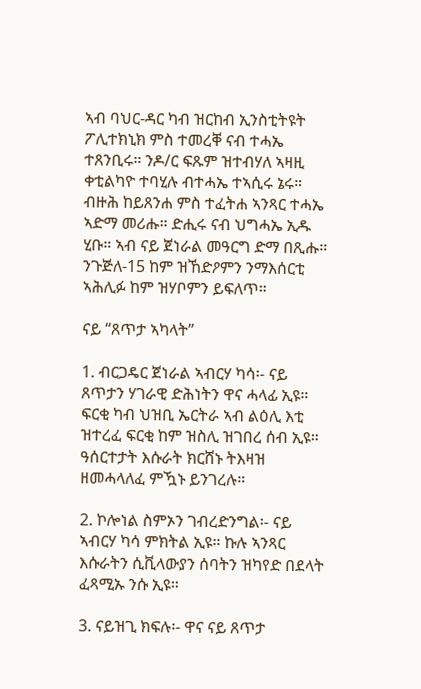ኣብ ባህር-ዳር ካብ ዝርከብ ኢንስቲትዩት ፖሊተክኒክ ምስ ተመረቐ ናብ ተሓኤ ተጸንቢሩ። ንዶ/ር ፍጹም ዝተብሃለ ኣዛዚ ቀቲልካዮ ተባሂሉ ብተሓኤ ተኣሲሩ ኔሩ። ብዙሕ ከይጸንሐ ምስ ተፈትሐ ኣንጻር ተሓኤ ኣድማ መሪሑ። ድሒሩ ናብ ህግሓኤ ኢዱ ሂቡ። ኣብ ናይ ጀነራል መዓርግ ድማ በጺሑ። ንጉጅለ-15 ከም ዝኸድዖምን ንማእሰርቲ ኣሕሊፉ ከም ዝሃቦምን ይፍለጥ።

ናይ “ጸጥታ ኣካላት”

1. ብርጋዴር ጀነራል ኣብርሃ ካሳ፡- ናይ ጸጥታን ሃገራዊ ድሕነትን ዋና ሓላፊ ኢዩ። ፍርቂ ካብ ህዝቢ ኤርትራ ኣብ ልዕሊ እቲ ዝተረፈ ፍርቂ ከም ዝስሊ ዝገበረ ሰብ ኢዩ። ዓሰርተታት እሱራት ክርሸኑ ትእዛዝ ዘመሓላለፈ ምዃኑ ይንገረሉ።

2. ኮሎነል ስምኦን ገብረድንግል፡- ናይ ኣብርሃ ካሳ ምክትል ኢዩ። ኩሉ ኣንጻር እሱራትን ሲቪላውያን ሰባትን ዝካየድ በደላት ፈጻሚኡ ንሱ ኢዩ።

3. ናይዝጊ ክፍሉ፡- ዋና ናይ ጸጥታ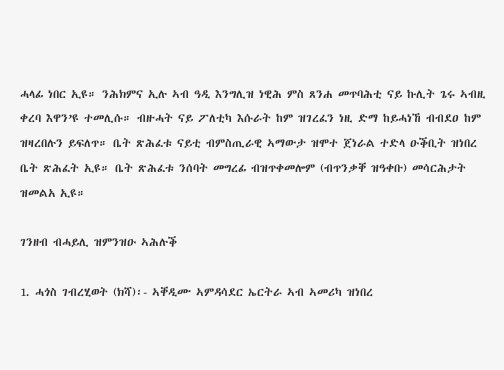ሓላፊ ነበር ኢዩ። ንሕክምና ኢሉ ኣብ ዓዲ እንግሊዝ ነዊሕ ምስ ጸንሐ መጥባሕቲ ናይ ኩሊት ጌሩ ኣብዚ ቀረባ እዋን’ዩ ተመሊሱ። ብዙሓት ናይ ፖለቲካ እሱራት ከም ዝገረፈን ነዚ ድማ ከይሓነኸ ብብደዐ ከም ዝዛረበሉን ይፍለጥ። ቤት ጽሕፈቱ ናይቲ ብምስጢራዊ ኣማውታ ዝሞተ ጀነራል ተድላ ዑቕቢት ዝነበረ ቤት ጽሕፈት ኢዩ። ቤት ጽሕፈቱ ንሰባት መግረፊ ብዝጥቀመሎም (ብጥንቃቐ ዝዓቀቡ) መሳርሕታት ዝመልአ ኢዩ።

ገንዘብ ብሓይሊ ዝምንዝዑ ኣሕሉቕ

1. ሓጎስ ገብረሂወት (ክሻ)፡- ኣቐዲሙ ኣምዳሳደር ኤርትራ ኣብ ኣመሪካ ዝነበረ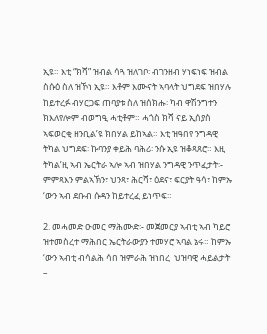ኢዩ። እቲ “ክሻ” ዝብል ሳጓ ዝለገቦ፡ ብገንዘብ ሃነፍነፍ ዝብል ስሱዕ ስለ ዝኾነ ኢዩ። እቶም እሙናት ኣባላት ህግደፍ ዝበሃሉ ከይተረፉ ብሃርጋፍ ጠባያቱ ስለ ዝሰክሑ፡ ካብ ዋሽንግተን ክእለየሎም ብወግዒ ሓቲቶም። ሓጎስ ክሻ ናይ ኢሰያስ ኣፍወርቂ ዘንቢል’ዩ ክበሃል ይከኣል። እቲ ዝዓበየ ንግዳዊ ትካል ህግደፍ፡ ኩባንያ ቀይሕ ባሕሪ፡ ንሱ ኢዩ ዝቆጻጸሮ። እዚ ትካል’ዚ ኣብ ኤርትራ ኣሎ ኣብ ዝበሃል ንግዳዊ ንጥፈታት፡- ምምጻእን ምልኣኽን፣ ህንጻ፣ ሕርሻ፣ ዕደና፣ ፍርያት ዓሳ፣ ከምኡ ‘ውን ኣብ ደቡብ ሱዳን ከይተረፈ ይነጥፍ።

2. መሓመድ ዑመር ማሕሙድ፡- መጀመርያ ኣብቲ ኣብ ካይሮ ዝተመስረተ ማሕበር ኤርትራውያን ተመሃሮ ኣባል ኔሩ። ከምኡ ‘ውን ኣብቲ ብሳልሕ ሳበ ዝምራሕ ዝነበረ  ህዝባዊ ሓይልታት –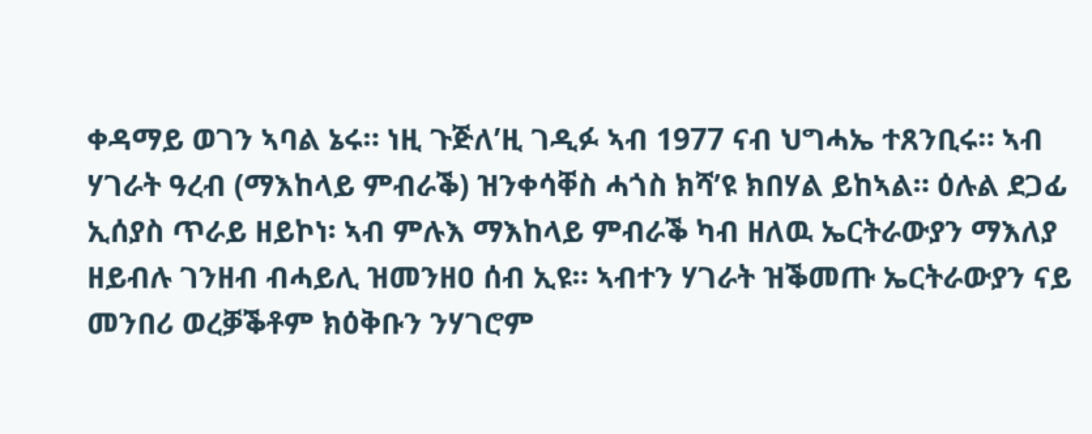ቀዳማይ ወገን ኣባል ኔሩ። ነዚ ጉጅለ’ዚ ገዲፉ ኣብ 1977 ናብ ህግሓኤ ተጸንቢሩ። ኣብ ሃገራት ዓረብ (ማእከላይ ምብራቕ) ዝንቀሳቐስ ሓጎስ ክሻ’ዩ ክበሃል ይከኣል። ዕሉል ደጋፊ ኢሰያስ ጥራይ ዘይኮነ፡ ኣብ ምሉእ ማእከላይ ምብራቕ ካብ ዘለዉ ኤርትራውያን ማእለያ ዘይብሉ ገንዘብ ብሓይሊ ዝመንዘዐ ሰብ ኢዩ። ኣብተን ሃገራት ዝቕመጡ ኤርትራውያን ናይ መንበሪ ወረቓቕቶም ክዕቅቡን ንሃገሮም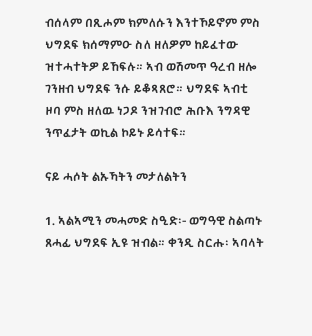ብሰላም በጺሖም ክምለሱን እንተኾይኖም ምስ ህግደፍ ክሰማምዑ ስለ ዘለዎም ከይፈተው ዝተሓተትዎ ይኸፍሉ። ኣብ ወሽመጥ ዓረብ ዘሎ ገንዘብ ህግደፍ ንሱ ይቆጻጸሮ። ህግደፍ ኣብቲ ዞባ ምስ ዘለዉ ነጋዶ ንዝገብሮ ሕቡእ ንግዳዊ ንጥፈታት ወኪል ኮይኑ ይሳተፍ።

ናይ ሓሶት ልኡኻትን መታለልትን

1. ኣልኣሚን መሓመድ ስዒድ፡- ወግዓዊ ስልጣኑ ጸሓፊ ህግደፍ ኢዩ ዝብል። ቀንዲ ስርሑ፡ ኣባላት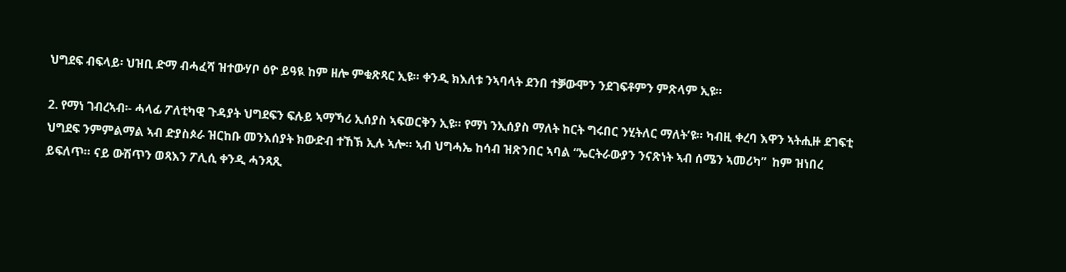ህግደፍ ብፍላይ፡ ህዝቢ ድማ ብሓፈሻ ዝተውሃቦ ዕዮ ይዓዪ ከም ዘሎ ምቁጽጻር ኢዩ። ቀንዲ ክእለቱ ንኣባላት ደንበ ተቓውሞን ንደገፍቶምን ምጽላም ኢዩ።

2. የማነ ገብረኣብ፡- ሓላፊ ፖለቲካዊ ጉዳያት ህግደፍን ፍሉይ ኣማኻሪ ኢሰያስ ኣፍወርቅን ኢዩ። የማነ ንኢሰያስ ማለት ከርት ግሩበር ንሂትለር ማለት’ዩ። ካብዚ ቀረባ እዋን ኣትሒዙ ደገፍቲ ህግደፍ ንምምልማል ኣብ ድያስጶራ ዝርከቡ መንእሰያት ክውድብ ተኸኽ ኢሉ ኣሎ። ኣብ ህግሓኤ ከሳብ ዝጽንበር ኣባል “ኤርትራውያን ንናጽነት ኣብ ሰሜን ኣመሪካ”  ከም ዝነበረ ይፍለጥ። ናይ ውሽጥን ወጻእን ፖሊሲ ቀንዲ ሓንጻጺ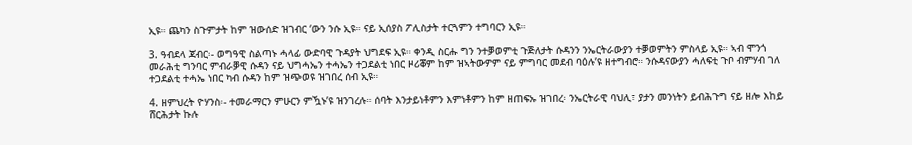ኢዩ። ጨካን ስጉምታት ከም ዝውሰድ ዝገብር ‘ውን ንሱ ኢዩ። ናይ ኢሰያስ ፖሊስታት ተርጓምን ተግባርን ኢዩ።

3. ዓብደላ ጃብር፡- ወግዓዊ ስልጣኑ ሓላፊ ውድባዊ ጉዳያት ህግደፍ ኢዩ። ቀንዲ ስርሑ ግን ንተቓወምቲ ጉጅለታት ሱዳንን ንኤርትራውያን ተቓወምትን ምስላይ ኢዩ። ኣብ ሞንጎ መራሕቲ ግንባር ምብራቓዊ ሱዳን ናይ ህግሓኤን ተሓኤን ተጋደልቲ ነበር ዞሪቖም ከም ዝኣትውዎም ናይ ምግባር መደብ ባዕሉ’ዩ ዘተግብሮ። ንሱዳናውያን ሓለፍቲ ጉቦ ብምሃብ ገለ ተጋደልቲ ተሓኤ ነበር ካብ ሱዳን ከም ዝጭወዩ ዝገበረ ሰብ ኢዩ።

4. ዘምህረት ዮሃንስ፡- ተመራማርን ምሁርን ምዃኑ’ዩ ዝንገረሉ። ሰባት እንታይነቶምን እምነቶምን ከም ዘጠፍኡ ዝገበረ፡ ንኤርትራዊ ባህሊ፣ ያታን መንነትን ይብሕጉግ ናይ ዘሎ እከይ ሸርሕታት ኩሉ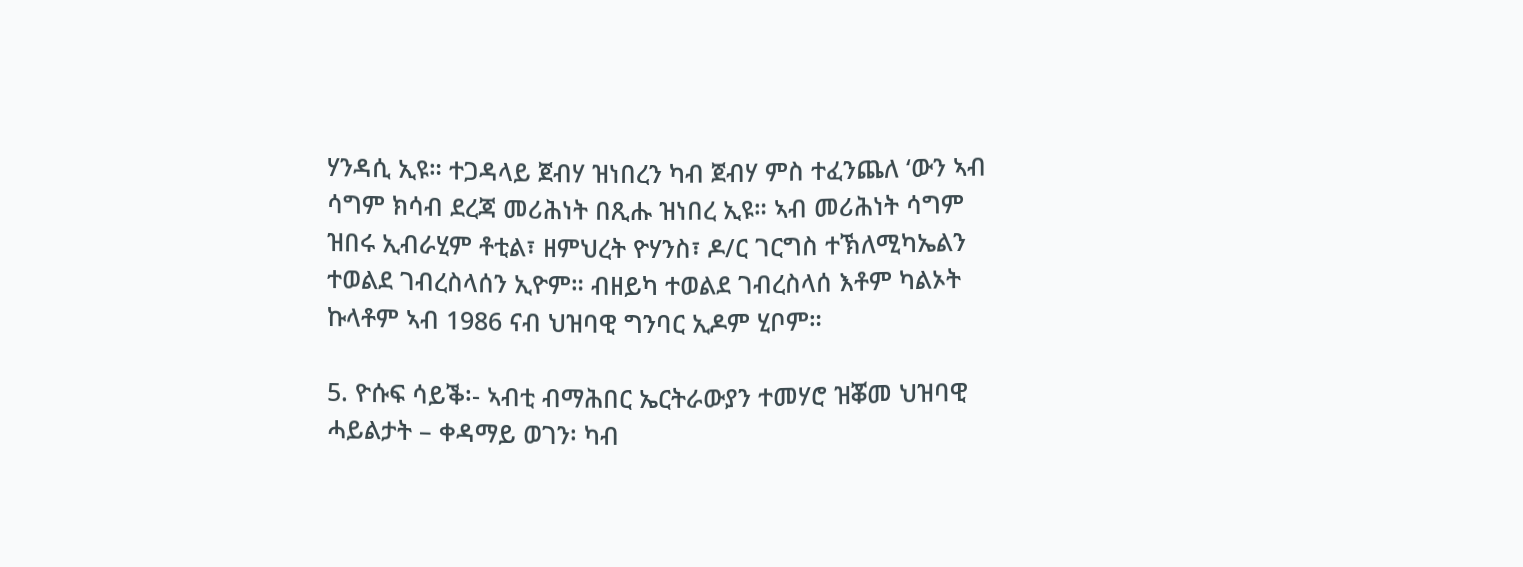ሃንዳሲ ኢዩ። ተጋዳላይ ጀብሃ ዝነበረን ካብ ጀብሃ ምስ ተፈንጨለ ‘ውን ኣብ ሳግም ክሳብ ደረጃ መሪሕነት በጺሑ ዝነበረ ኢዩ። ኣብ መሪሕነት ሳግም ዝበሩ ኢብራሂም ቶቲል፣ ዘምህረት ዮሃንስ፣ ዶ/ር ገርግስ ተኽለሚካኤልን ተወልደ ገብረስላሰን ኢዮም። ብዘይካ ተወልደ ገብረስላሰ እቶም ካልኦት ኩላቶም ኣብ 1986 ናብ ህዝባዊ ግንባር ኢዶም ሂቦም።

5. ዮሱፍ ሳይቕ፡- ኣብቲ ብማሕበር ኤርትራውያን ተመሃሮ ዝቖመ ህዝባዊ ሓይልታት – ቀዳማይ ወገን፡ ካብ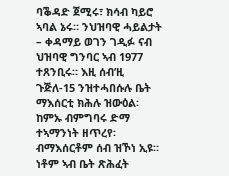ባቕዳድ ጀሚሩ፣ ክሳብ ካይሮ ኣባል ኔሩ። ንህዝባዊ ሓይልታት – ቀዳማይ ወገን ገዲፉ ናብ ህዝባዊ ግንባር ኣብ 1977 ተጸንቢሩ። እዚ ሰብ’ዚ ጉጅለ-15 ንዝተሓበሱሉ ቤት ማእሰርቲ ክሕሉ ዝውዕል፡ ከምኡ ብምግባሩ ድማ ተኣማንነት ዘጥረየ፡ ብማእሰርቶም ሰብ ዝኾነ ኢዩ። ነቶም ኣብ ቤት ጽሕፈት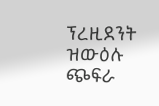ፕረዚደንት ዝውዕሉ ጭፍራ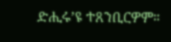ድሒሩ’ዩ ተጸንቢርዎም።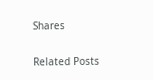Shares

Related Posts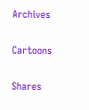Archives

Cartoons

Shares